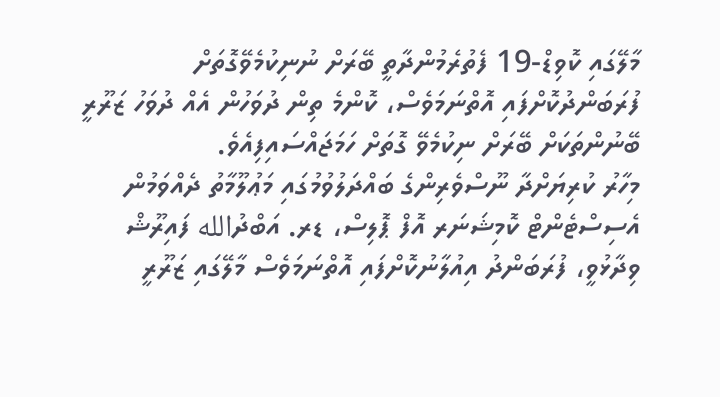މާލޭގައި ކޮވިޑް-19 ފެތުރެމުންދާތީ ބޭރަށް ނުނިކުމެވޭގޮތަށް ފުރަބަންދުކޮށްފައި އޮތްނަމަވެސް، ކޮންމެ ތިން ދުވަހުން އެއް ދުވަހު ޒަރޫރީ ބޭނުންތަކަށް ބޭރަށް ނިކުމެވޭ ގޮތަށް ހަމަޖައްސައިފިއެވެ.
މިހާރު ކުރިޔަށްދާ ނޫސްވެރިންގެ ބައްދަލުވުމުގައި މަޢުލޫމާތު ދެއްވަމުން އެސިސްޓެންޓް ކޮމިޝަނަރ އޮފް ޕޮލިސް، ޑރ. އަބްދުالله ފައިރޫޝް ވިދާޅުވީ، ފުރަބަންދު އިއުލާނުކޮށްފައި އޮތްނަމަވެސް މާލޭގައި ޒަރޫރީ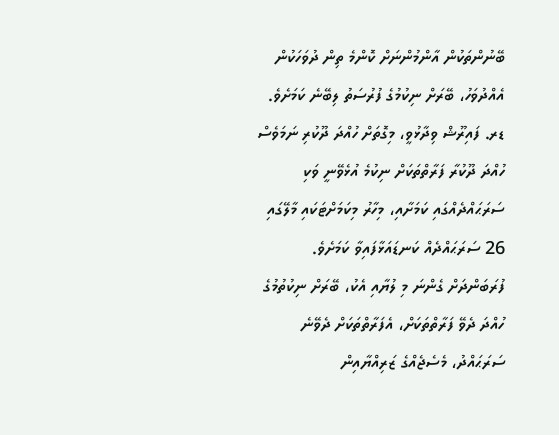ބޭނުންތަކުން އާންމުންނަށް ކޮންމެ ތިން ދުވަހަކުން އެއްދުވަހު، ބޭރަށް ނިކުމުގެ ފުރުސަތު ލިބޭނެ ކަމަށެވެ.
ޑރ. ފައިރޫޝް ވިދާޅުވީ، މިގޮތަށް ހުއްދަ ދޫކުރި ނަމަވެސް ހުއްދަ ދޫކުރާ ފަރާތްތަކަށް ނިކުމެ އުޅެވޭނީ ވަކި ސަރަޙައްދެއްގައި ކަމަށާއި، މިހާރު މިކަމަށްޓަކައި މާލޭގައި 26 ސަރަޙައްދެއް ކަނޑައަޅާފައިވާ ކަމަށެވެ.
ފުރަބަންދަށް ގެންނަ މި ލުޔާއި އެކު، ބޭރަށް ނިކުތުމުގެ ހުއްދަ ދެވޭ ފަރާތްތަކަށް، އެފަރާތްތަކަށް ދެވޭނެ ސަރަޙައްދު، މެސެޖެއްގެ ޒަރިއްޔާއިން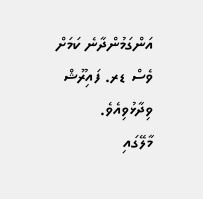އަންގަމުންދާނެ ކަމަށް ވެސް ޑރ. ފައިރޫޝް ވިދާޅުވިއެވެ.
މާލޭގައި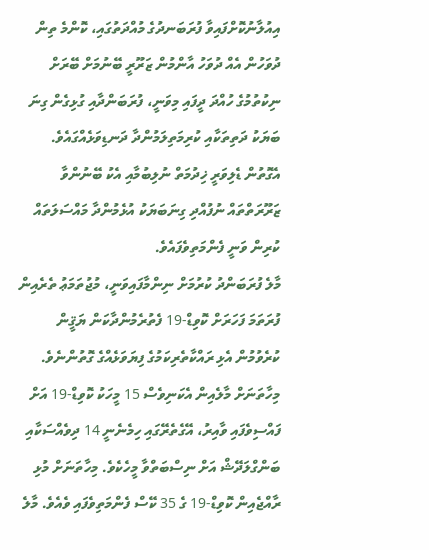އިއުލާނުކޮށްފައިވާ ފުރަބަނދުގެ މުއްދަތުގައި، ކޮންމެ ތިން ދުވަހުން އެއް ދުވަހު އާންމުން ޒަރޫރީ ބޭނުމަށް ބޭރަށް ނިކުތުމުގެ ހުއްދަ ދީފައި މިވަނީ، ފުރަބަންދާއި ގުޅިގެން ގިނަ ބަޔަކު ދަތިތަކާއި ކުރިމަތިލަމުންދާ ދަނޑިވަޅެއްގައެވެ. އެގޮތުން ޑެލިވަރީ ޚިދުމަތް ނުލިބުމާއި އެކު ބޭނުންވާ ޒަރޫރަތްތައް ނުފުއްދި ގިނަބަޔަކު އުޅެމުންދާ މައްސަލަތައް ކުރިން ވަނީ ފެންމަތިވެފައެވެ.
މާލެ ފުރަބަންދު ކުރުމަށް ނިންމާފައިވަނީ، މުޖުތަމަޢު ތެރެއިން ފުރަތަމަ ފަހަރަށް ކޮވިޑް-19 ފެތުރެމުންދާކަން ޔަޤީން ކުރެވުމުން އެޅި ރައްކާތެރިކަމުގެ ފިޔަވަޅެއްގެ ގޮތުންނެވެ.
މިހާތަނަށް މާލެއިން އެކަނިވެސް 15 މީހަކު ކޮވިޑް-19 އަށް ފައްސިވެފައި ވާއިރު، އޭގެތެރޭގައި ހިމެނެނީ 14 ދިވެއްސަކާއި ބަންގްލަދޭޝް އަށް ނިސްބަތްވާ މީހެކެވެ. މިހާތަނަށް މުޅި ރާއްޖެއިން ކޮވިޑް-19 ގެ 35 ކޭސް ފެންމަތިވެފައި ވެއެވެ. މާލެ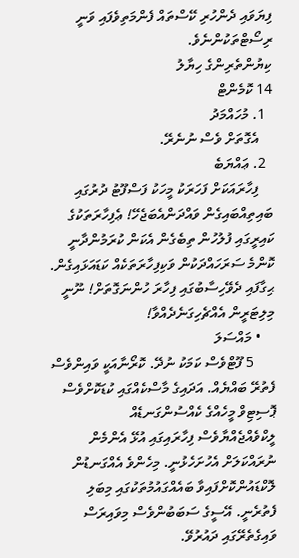ފިޔަވައި ދެންހުރި ކޭސްތައް ފެންމަތިވެފައި ވަނީ ރިސޯޓްތަކުންނެވެ.
ކިޔުންތެރިންގެ ހިޔާލު
14 ކޮމެންޓް
  1. މުހައްމަދު
    އެގޮތަށް ވެސް ނުނެރޭ.
  2. ޢައްޔަބެ
    ފިހާރައަކަށް ފަހަރަކު މީހަކު ފަސްފޫޓު ދުރުގައި ބައިތިއްބައިގެން ވައްދަންއެބަޖެހޭ! ޢެފިހާރަތަކުގެ ކައިރީގައި ފުލުހުން ތިބެގެން އެކަން ކުރަމުންދާނީ ކޮންމެ ސަރަހައްދަކުން ވަކިފިހާރަތަކެއް ކަޑައަޅައިގެން. ޙިގާފައި ދެވޭހިސާބުގައި ފިހާރަ ހުންނަގޮތަށް! ނޫނީ މިލިޓަރީން އެއްޗެހިގަނެދެއްވާ!
    • މައްސަލަ
      5 ފޫޓްވެސް ކަމަކު ނުދޭ. ކޮރޯނާއަކީ ވައިންވެސް ފެތުރޭ ބައްޔެއް. އަދައިގެ މާސްކެއްގައި ކުޑަކޮށްވެސް ޕޮސިޓިވް މީހެއްގެ ކެއްސުންގަނޑެއް ލީކްވެއްޖެއްޔާވެސް ފިހާރައިގައި އުޅޭ އެންމެން ނުރައްކަލަށް އެހުށަހެޅުނީ. މިހެންވެ އެއްގަނޑުން ލޮކްޑައުންކޮށްފައިވާ ބައެއްގައުމުތަކުގައި މިބަލި ފެތުރެނީ. އޭސީގެ ސަބަބުންވެސް މިވައިރަސް ވައިގެތެރޭގައި ދައުރުވޭ.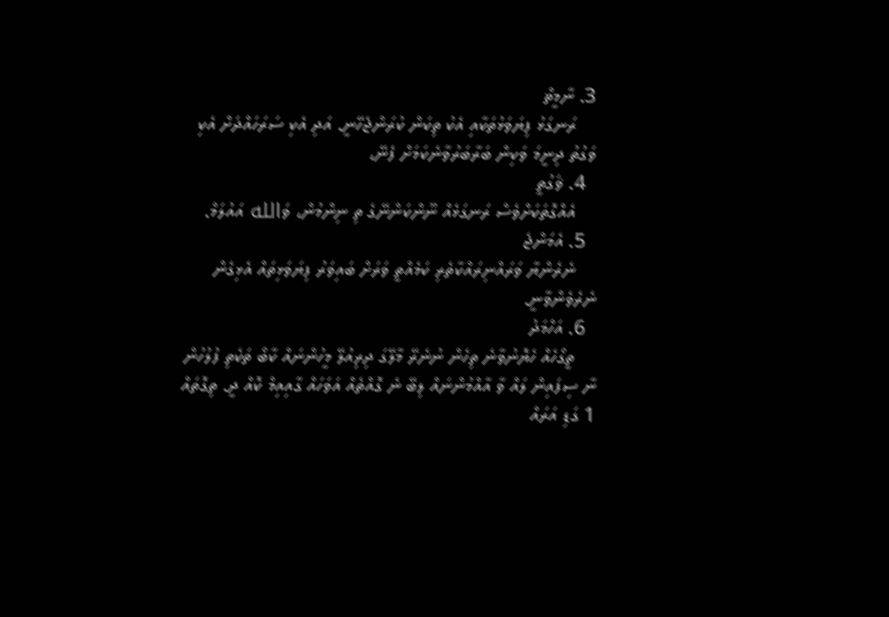3. ނާމީޡް
    ރަނގަޅު ފިޔަވަޅުތަކާއި އެކު ތިކަން ކުރަންޖެހޭނީ. އަދި އެކި ސަރަހައްދަށް އެކި ވަގުތު ދިނީމަ ވަކިން ބަރާބަރުވާނެކަމަށް ފެނޭ،
  4. ޥަގުތީ
    އެއްގޮތަކަށްވެސް ރަނގަޅެއް ނޫންކަންނޭގެ ތި ނިންމުން، ވަالله އައުލަމް.
  5. އެމަންޖެ
    ނެރެންޔާ ވަރައްނިރައްކާތެރި ކަމެއްތީ ވަރަށް ބައިވަރު ފިޔަވަޅިތައް އެޅިގެން ނެރެވެންވާނީ.
  6. އަހްމަދު
    ތީގޯހެއް ހެޔޮނުވާނެ ތިހެން ނުނެރޭ މާލޭގަ ދިރިއުލޭ މީހުންނައް ކާބޯ ތަކެތި ފުލުހުން ނާ ސިފައިން ލައް ވާ އާއްމުންނައް ލިބޭ ނެ ގޮއްތެއް އަވަހައް ގާއިއިމް ކޮއް ދީ. ތިގޮތައް 1 ގަޑި އަރައް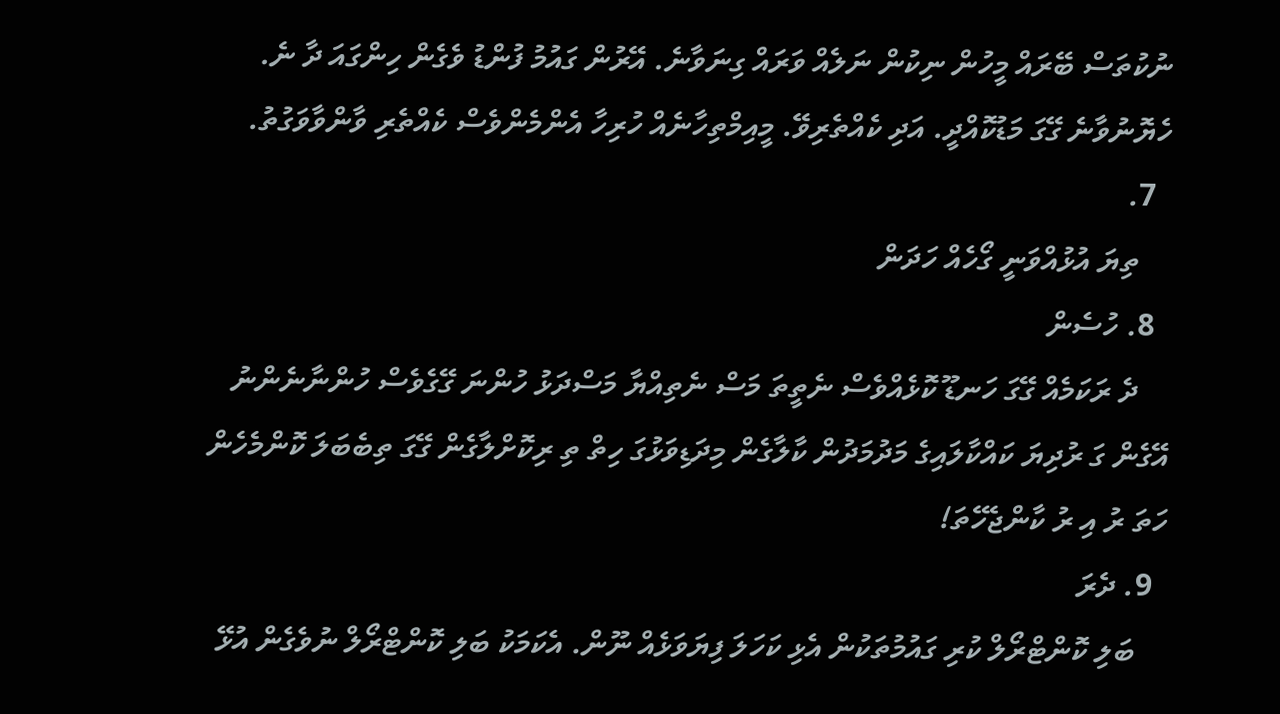ނުކުތަސް ބޭރައް މީހުން ނިކުން ނަލެއް ވަރައް ގިނަވާނެ. އޭރުން ގައުމު ފުންޑު ވެގެން ހިންގައަ ދާ ނެ. ހެޔޮނުވާނެ ގޭގަ މަޑުކޮއްދީ. އަދި ކެއްތެރިވޭ. މީއިމްތިހާނެއް ހުރިހާ އެންމެންވެސް ކެއްތެރި ވާންވާވަގުތު.
  7.
    ތިޔަ އުޅުއްވަނީ ގޯހެއް ހަދަން
  8. ހުސެން
    ދެ ރަކަމެއް ގޭގަ ހަނޑޫ ކޮޅެއްވެސް ނެތީތަ މަސް ނެތިއްޔާ މަސްދަޅު ހުންނަ ގޭގެވެސް ހުންނާނެންނު އޭގެން ގަ ރުދިޔަ ކައްކާލައިގެ މަދުމަދުން ކާލާގެން މިދަޑިވަޅުގަ ހިތް ތި ރިކޮށްލާގެން ގޭގަ ތިބެބަލަ ކޮންމެހެން ހަތަ ރު އި ރު ކާންޖެހޭތަ!
  9. ދެރަ
    ބަލި ކޮންޓްރޯލް ކުރި ގައުމުތަކުން އެޅި ކަހަލަ ފިޔަވަޅެއް ނޫން. އެކަމަކު ބަލި ކޮންޓްރޯލް ނުވެގެން އުޅޭ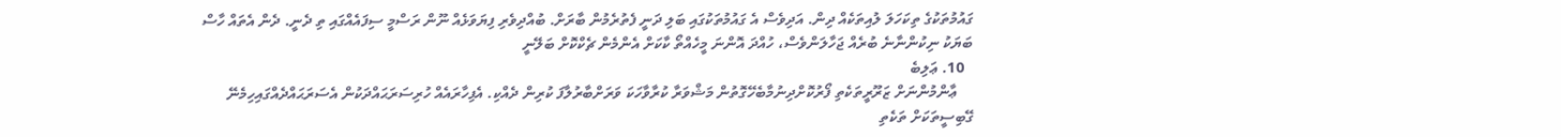ގައުމުތަކުގެ ތިކަހަލަ ލުއިތަކެއް ދިން. އަދިވެސް އެ ގައުމުތަކުގައި ބަލި ދަނީ ފެތުރެމުން ބާރަށް. ބުއްދިވެރި ފިޔަވަޅެއް ނޫން ރަސްމީ ސިފައެއްގައި ތި ދެނީ. ދެން އެތައް ހާސް ބަޔަކު ނިކުންނާނެ ބުރެއް ޖަހާލަންވެސް، ހުއްދަ އޮންނަ މީހެއްތޯ ކާކަށް އެންމެން ޗެކްކޮށް ބަލޭނީ
  10. ޢަލިބެ
    ޢާންމުންނަށް ޒަރޫރީތަކެތި ފޯރުކޮށްދިނުމާބެހޭގޮތުން މަޝްވަރާ ކުރާވާހަކަ ވަރަށްބާރުލާފަ ކުރިން ދެއްކި. އެފިހާރައެއް ހުރިސަރަޙައްދަކުން އެސަރަޙައްދެއްގައިހިމެނޭ ގޭބިސީތަކަށް ތަކެތި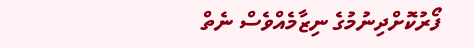ފޯރުކޮށްދިނުމުގެ ނިޒާމެއްވެސް ނެތް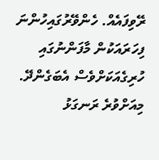ރޭވިފައެއް. ހެންވޭރުގައިހުންނަ ފިހަރައަކުން މާފަންނުގައި ހުރިގެއަކަށްވެސް އެބަގެންދޭ. މިއަށްވުރެ ރަނގަޅު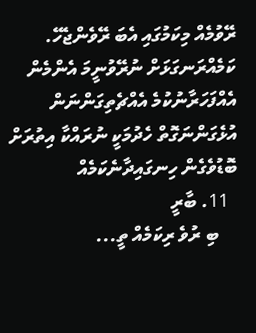ރޭވުމެއް މިކަމުގައި އެބަ ރޭވެންޖެހޭ. ކަމެއްރަނގަޅަށް ނުރޭވުނީމަ އެންމެން އެއްފަހަރާނުކުމެ އެއްޗެތިގަންނަން އުޅެގަންނަގޮތް ހެދުމަކީ ނުރައްކާ އިތުރަށް ބޮޑުވެގެން ހިނގައިދާނެކަމެއް
  11. ބާރީ
    ބި ރުވެ ރިކަމެއް ތީ...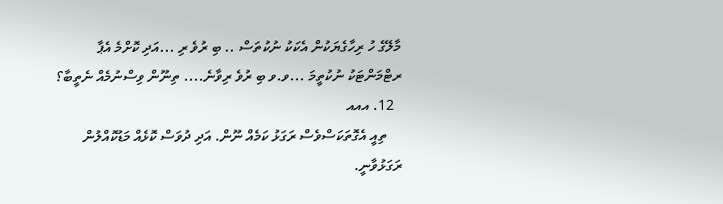މާލޭގެ ހު ރިހާގެޔަކުން އެކަކު ނުކުތަސް .. ބި ރުވެ ރި ...އަދި ކޮށްމެ އެޕާ ރޓްމަންޓަކު ނުކުތީމަ ...ވ.ވ ބި ރުވެ ރިވާނެ.... ތިނޫން ވިސްނުމެއް ނެތީބާ؟
  12. އއއ
    ތިއީ އެގޮތަކަސްވެސް ރަގަޅު ކަމެއް ނޫން. އަދި ދުވަސް ކޮޅެއް މަޑުކޮއްލުން ރަގަޅުވާނީ.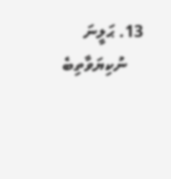13. ޙަލީނަ
    ނުކިޔަވާތިބެ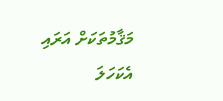މަޤާމުތަކަށް އަރައި އެކަހަލަ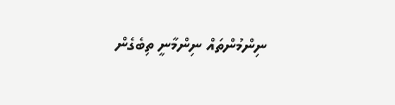ނިންމުންތައް ނިންމާނީ ތިބެގެން